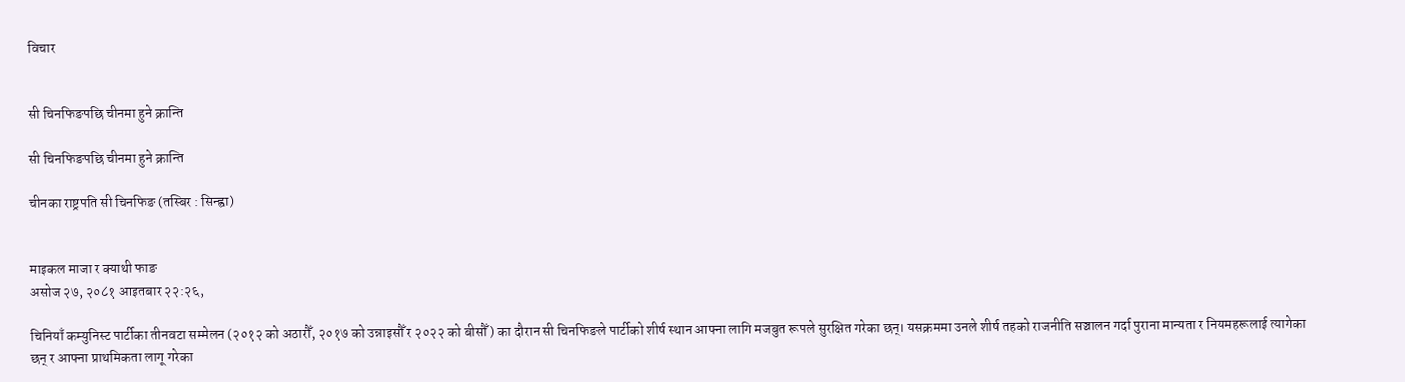विचार


सी चिनफिङपछि चीनमा हुने क्रान्ति

सी चिनफिङपछि चीनमा हुने क्रान्ति

चीनका राष्ट्रपति सी चिनफिङ (तस्बिर : सिन्ह्वा)


माइकल माजा र क्याथी फाङ
असोज २७, २०८१ आइतबार २२:२६,

चिनियाँ कम्युनिस्ट पार्टीका तीनवटा सम्मेलन (२०१२ को अठारौँ, २०१७ को उन्नाइसौँ र २०२२ को बीसौँ) का दौरान सी चिनफिङले पार्टीको शीर्ष स्थान आफ्ना लागि मजबुत रूपले सुरक्षित गरेका छन्। यसक्रममा उनले शीर्ष तहको राजनीति सञ्चालन गर्दा पुराना मान्यता र नियमहरूलाई त्यागेका छन् र आफ्ना प्राथमिकता लागू गरेका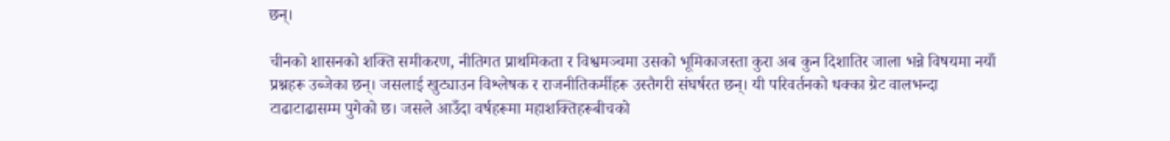छन्।

चीनको शासनको शक्ति समीकरण, नीतिगत प्राथमिकता र विश्वमञ्चमा उसको भूमिकाजस्ता कुरा अब कुन दिशातिर जाला भन्ने विषयमा नयाँ प्रश्नहरू उब्जेका छन्। जसलाई खुट्याउन विश्लेषक र राजनीतिकर्मीहरू उस्तैगरी संघर्षरत छन्। यी परिवर्तनको धक्का ग्रेट वालभन्दा टाढाटाढासम्म पुगेको छ। जसले आउँदा वर्षहरूमा महाशक्तिहरूबीचको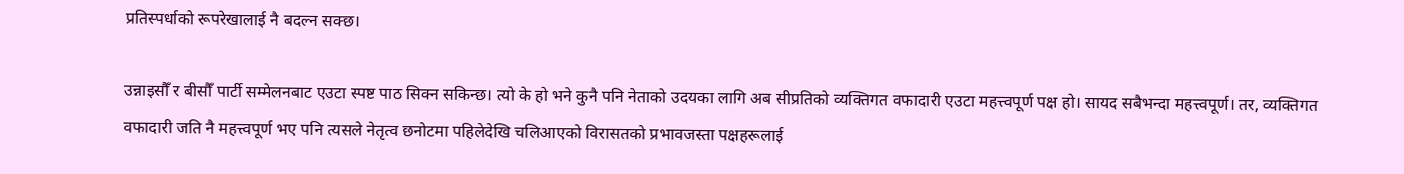प्रतिस्पर्धाको रूपरेखालाई नै बदल्न सक्छ।

उन्नाइसौँ र बीसौँ पार्टी सम्मेलनबाट एउटा स्पष्ट पाठ सिक्न सकिन्छ। त्यो के हो भने कुनै पनि नेताको उदयका लागि अब सीप्रतिको व्यक्तिगत वफादारी एउटा महत्त्वपूर्ण पक्ष हो। सायद सबैभन्दा महत्त्वपूर्ण। तर, व्यक्तिगत वफादारी जति नै महत्त्वपूर्ण भए पनि त्यसले नेतृत्व छनोटमा पहिलेदेखि चलिआएको विरासतको प्रभावजस्ता पक्षहरूलाई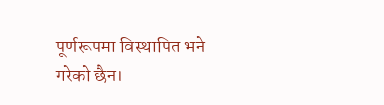पूर्णरूपमा विस्थापित भने गरेको छैन।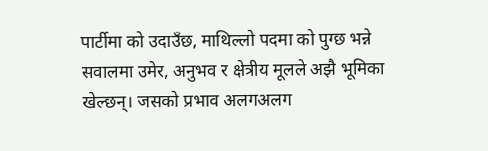पार्टीमा को उदाउँछ, माथिल्लो पदमा को पुग्छ भन्ने सवालमा उमेर, अनुभव र क्षेत्रीय मूलले अझै भूमिका खेल्छन्। जसको प्रभाव अलगअलग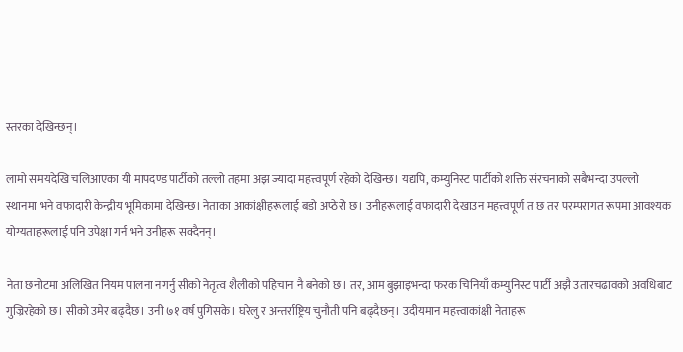स्तरका देखिन्छन्।

लामो समयदेखि चलिआएका यी मापदण्ड पार्टीको तल्लो तहमा अझ ज्यादा महत्त्वपूर्ण रहेको देखिन्छ। यद्यपि, कम्युनिस्ट पार्टीको शक्ति संरचनाको सबैभन्दा उपल्लो स्थानमा भने वफादारी केन्द्रीय भूमिकामा देखिन्छ। नेताका आकांक्षीहरूलाई बडो अप्ठेरो छ। उनीहरूलाई वफादारी देखाउन महत्त्वपूर्ण त छ तर परम्परागत रूपमा आवश्यक योग्यताहरूलाई पनि उपेक्षा गर्न भने उनीहरू सक्दैनन्।

नेता छनोटमा अलिखित नियम पालना नगर्नु सीको नेतृत्व शैलीको पहिचान नै बनेको छ। तर, आम बुझाइभन्दा फरक चिनियाँ कम्युनिस्ट पार्टी अझै उतारचढावको अवधिबाट गुज्रिरहेको छ। सीको उमेर बढ्दैछ। उनी ७१ वर्ष पुगिसके। घरेलु र अन्तर्राष्ट्रिय चुनौती पनि बढ्दैछन्। उदीयमान महत्त्वाकांक्षी नेताहरू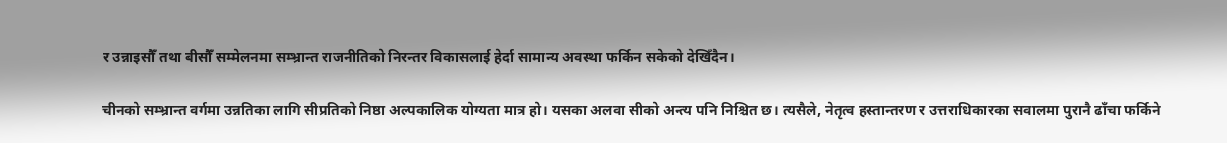र उन्नाइसौँ तथा बीसौँ सम्मेलनमा सम्भ्रान्त राजनीतिको निरन्तर विकासलाई हेर्दा सामान्य अवस्था फर्किन सकेको देखिँदैन।

चीनको सम्भ्रान्त वर्गमा उन्नतिका लागि सीप्रतिको निष्ठा अल्पकालिक योग्यता मात्र हो। यसका अलवा सीको अन्त्य पनि निश्चित छ। त्यसैले, नेतृत्व हस्तान्तरण र उत्तराधिकारका सवालमा पुरानै ढाँचा फर्किने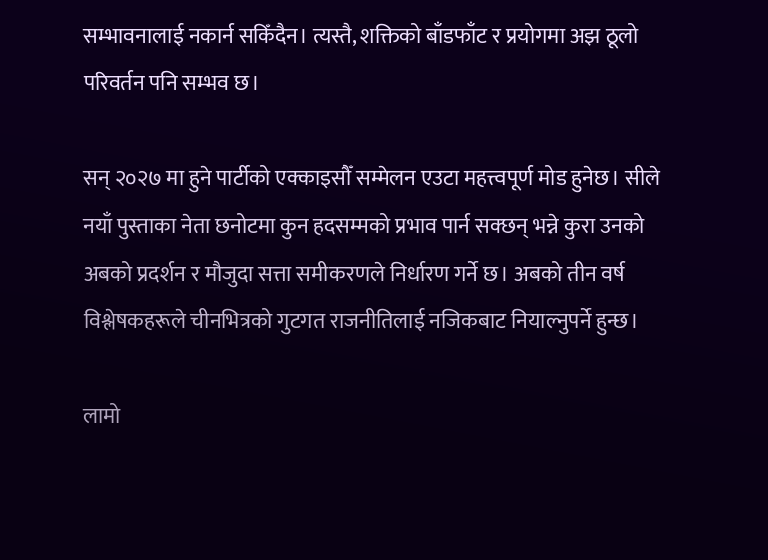सम्भावनालाई नकार्न सकिँदैन। त्यस्तै, शक्तिको बाँडफाँट र प्रयोगमा अझ ठूलो परिवर्तन पनि सम्भव छ।

सन् २०२७ मा हुने पार्टीको एक्काइसौँ सम्मेलन एउटा महत्त्वपूर्ण मोड हुनेछ। सीले नयाँ पुस्ताका नेता छनोटमा कुन हदसम्मको प्रभाव पार्न सक्छन् भन्ने कुरा उनको अबको प्रदर्शन र मौजुदा सत्ता समीकरणले निर्धारण गर्ने छ। अबको तीन वर्ष विश्लेषकहरूले चीनभित्रको गुटगत राजनीतिलाई नजिकबाट नियाल्नुपर्ने हुन्छ।

लामो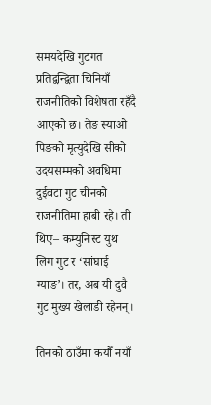समयदेखि गुटगत प्रतिद्वन्द्विता चिनियाँ राजनीतिको विशेषता रहँदै आएको छ। तेङ स्याओ पिङको मृत्युदेखि सीको उदयसम्मको अवधिमा दुईवटा गुट चीनको राजनीतिमा हाबी रहे। ती थिए– कम्युनिस्ट युथ लिग गुट र ‘सांघाई ग्याङ’। तर, अब यी दुवै गुट मुख्य खेलाडी रहेनन्।

तिनको ठाउँमा कयौँ नयाँ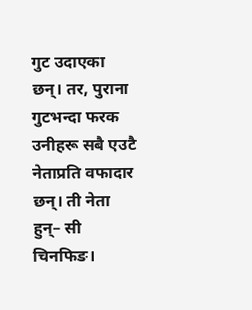गुट उदाएका छन्। तर, पुराना गुटभन्दा फरक उनीहरू सबै एउटै नेताप्रति वफादार छन्। ती नेता हुन्– सी चिनफिङ।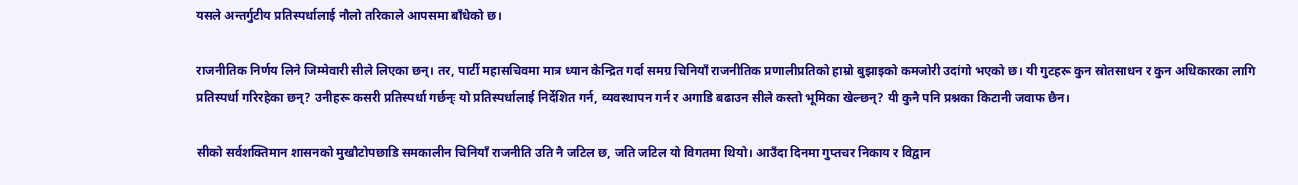यसले अन्तर्गुटीय प्रतिस्पर्धालाई नौलो तरिकाले आपसमा बाँधेको छ।

राजनीतिक निर्णय लिने जिम्मेवारी सीले लिएका छन्। तर, पार्टी महासचिवमा मात्र ध्यान केन्द्रित गर्दा समग्र चिनियाँ राजनीतिक प्रणालीप्रतिको हाम्रो बुझाइको कमजोरी उदांगो भएको छ। यी गुटहरू कुन स्रोतसाधन र कुन अधिकारका लागि प्रतिस्पर्धा गरिरहेका छन्? उनीहरू कसरी प्रतिस्पर्धा गर्छन्ः यो प्रतिस्पर्धालाई निर्देशित गर्न, व्यवस्थापन गर्न र अगाडि बढाउन सीले कस्तो भूमिका खेल्छन्? यी कुनै पनि प्रश्नका किटानी जवाफ छैन।

सीको सर्वशक्तिमान शासनको मुखौटोपछाडि समकालीन चिनियाँ राजनीति उति नै जटिल छ, जति जटिल यो विगतमा थियो। आउँदा दिनमा गुप्तचर निकाय र विद्वान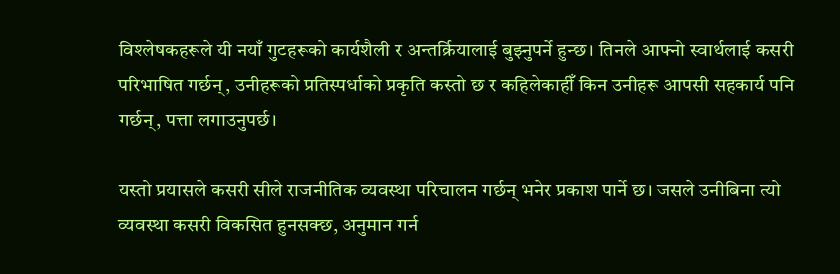विश्लेषकहरूले यी नयाँ गुटहरूको कार्यशैली र अन्तर्क्रियालाई बुझ्नुपर्ने हुन्छ। तिनले आफ्नो स्वार्थलाई कसरी परिभाषित गर्छन्, उनीहरूको प्रतिस्पर्धाको प्रकृति कस्तो छ र कहिलेकाहीँ किन उनीहरू आपसी सहकार्य पनि गर्छन्, पत्ता लगाउनुपर्छ।

यस्तो प्रयासले कसरी सीले राजनीतिक व्यवस्था परिचालन गर्छन् भनेर प्रकाश पार्ने छ। जसले उनीबिना त्यो व्यवस्था कसरी विकसित हुनसक्छ, अनुमान गर्न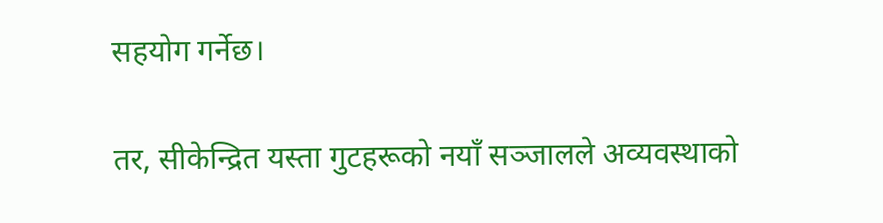सहयोग गर्नेछ।

तर, सीकेन्द्रित यस्ता गुटहरूको नयाँ सञ्जालले अव्यवस्थाको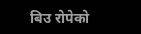बिउ रोपेको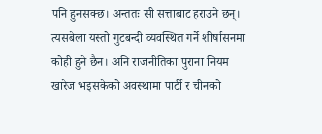पनि हुनसक्छ। अन्ततः सी सत्ताबाट हराउने छन्। त्यसबेला यस्तो गुटबन्दी व्यवस्थित गर्ने शीर्षासनमा कोही हुने छैन। अनि राजनीतिका पुराना नियम खारेज भइसकेको अवस्थामा पार्टी र चीनको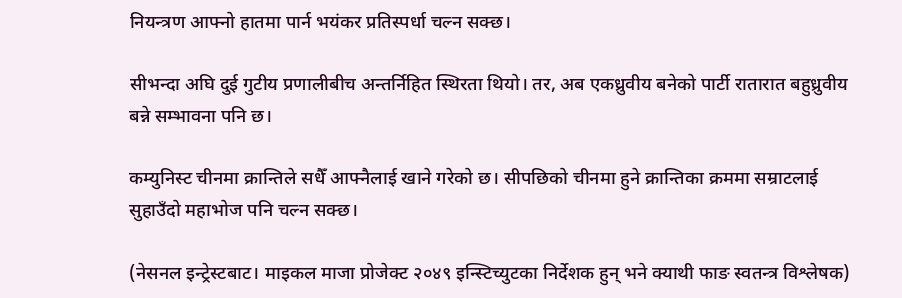नियन्त्रण आफ्नो हातमा पार्न भयंकर प्रतिस्पर्धा चल्न सक्छ।

सीभन्दा अघि दुई गुटीय प्रणालीबीच अन्तर्निहित स्थिरता थियो। तर, अब एकध्रुवीय बनेको पार्टी रातारात बहुध्रुवीय बन्ने सम्भावना पनि छ।

कम्युनिस्ट चीनमा क्रान्तिले सधैँ आफ्नैलाई खाने गरेको छ। सीपछिको चीनमा हुने क्रान्तिका क्रममा सम्राटलाई सुहाउँदो महाभोज पनि चल्न सक्छ।

(नेसनल इन्ट्रेस्टबाट। माइकल माजा प्रोजेक्ट २०४९ इन्स्टिच्युटका निर्देशक हुन् भने क्याथी फाङ स्वतन्त्र विश्लेषक)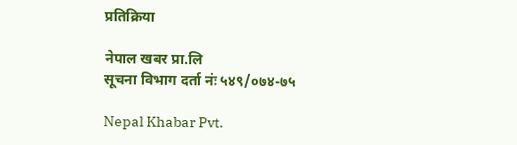प्रतिक्रिया

नेपाल खबर प्रा.लि
सूचना विभाग दर्ता नंः ५४९/०७४-७५

Nepal Khabar Pvt.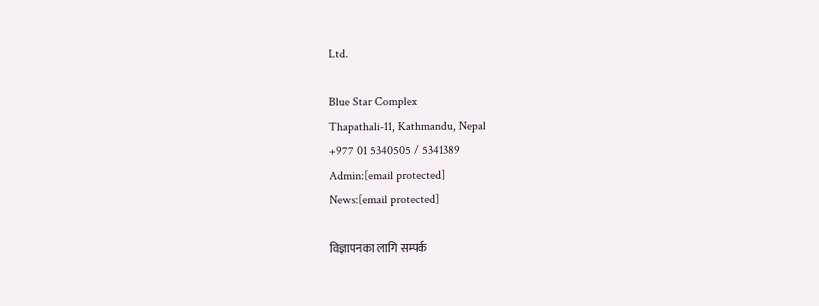Ltd.

Blue Star Complex
Thapathali-11, Kathmandu, Nepal
+977 01 5340505 / 5341389
Admin:[email protected]
News:[email protected]

विज्ञापनका लागि सम्पर्क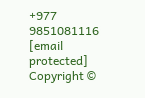+977 9851081116
[email protected]
Copyright ©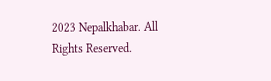2023 Nepalkhabar. All Rights Reserved.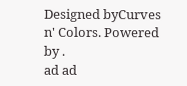Designed byCurves n' Colors. Powered by .
ad ad